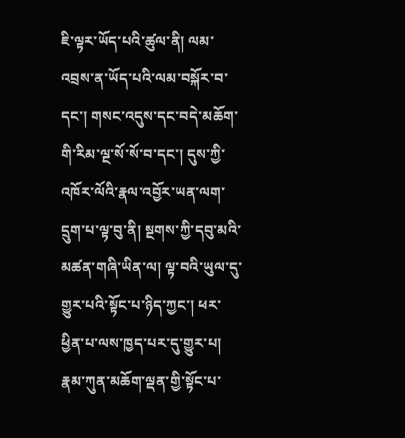ཇི་ལྟར་ཡོད་པའི་ཚུལ་ནི། ལམ་འབྲས་ན་ཡོད་པའི་ལམ་བསྐོར་བ་དང་། གསང་འདུས་དང་བདེ་མཆོག་གི་རིམ་ལྔ་སོ་སོ་བ་དང་། དུས་ཀྱི་འཁོར་ལོའི་རྣལ་འབྱོར་ཡན་ལག་དྲུག་པ་ལྟ་བུ་ནི། སྔགས་ཀྱི་དབུ་མའི་མཚན་གཞི་ཡིན་ལ། ལྟ་བའི་ཡུལ་དུ་གྱུར་པའི་སྟོང་པ་ཉིད་ཀྱང་། ཕར་ཕྱིན་པ་ལས་ཁྱད་པར་དུ་གྱུར་པ། རྣམ་ཀུན་མཆོག་ལྡན་གྱི་སྟོང་པ་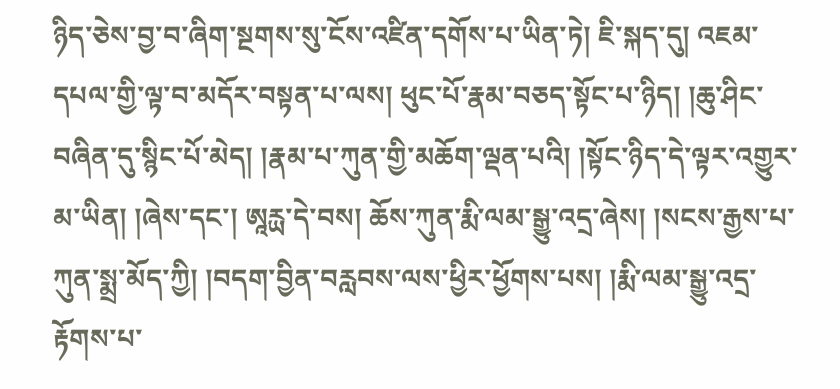ཉིད་ཅེས་བྱ་བ་ཞིག་སྔགས་སུ་ངོས་འཛིན་དགོས་པ་ཡིན་ཏེ། ཇི་སྐད་དུ། འཇམ་དཔལ་གྱི་ལྟ་བ་མདོར་བསྟན་པ་ལས། ཕུང་པོ་རྣམ་བཅད་སྟོང་པ་ཉིད། །ཆུ་ཤིང་བཞིན་དུ་སྙིང་པོ་མེད། །རྣམ་པ་ཀུན་གྱི་མཆོག་ལྡན་པའི། །སྟོང་ཉིད་དེ་ལྟར་འགྱུར་མ་ཡིན། །ཞེས་དང་། ཨཱརྻ་དེ་བས། ཆོས་ཀུན་རྨི་ལམ་སྒྱུ་འདྲ་ཞེས། །སངས་རྒྱས་པ་ཀུན་སྨྲ་མོད་ཀྱི། །བདག་བྱིན་བརླབས་ལས་ཕྱིར་ཕྱོགས་པས། །རྨི་ལམ་སྒྱུ་འདྲ་རྟོགས་པ་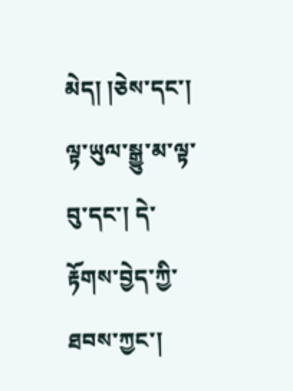མེད། །ཅེས་དང་། ལྟ་ཡུལ་སྒྱུ་མ་ལྟ་བུ་དང་། དེ་རྟོགས་བྱེད་ཀྱི་ཐབས་ཀྱང་།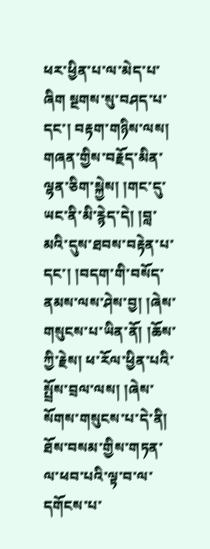ཕར་ཕྱིན་པ་ལ་མེད་པ་ཞིག སྔགས་སུ་བཤད་པ་དང་། བརྟག་གཉིས་ལས། གཞན་གྱིས་བརྗོད་མིན་ལྷན་ཅིག་སྐྱེས། །གང་དུ་ཡང་ནི་མི་རྙེད་དེ། །བླ་མའི་དུས་ཐབས་བརྟེན་པ་དང་། །བདག་གི་བསོད་ནམས་ལས་ཤེས་བྱ། །ཞེས་གསུངས་པ་ཡིན་ནོ། །ཆོས་ཀྱི་རྗེས། ཕ་རོལ་ཕྱིན་པའི་སྤྲོས་བྲལ་ལས། །ཞེས་སོགས་གསུངས་པ་དེ་ནི། ཐོས་བསམ་གྱིས་གཏན་ལ་ཕབ་པའི་ལྟ་བ་ལ་དགོངས་པ་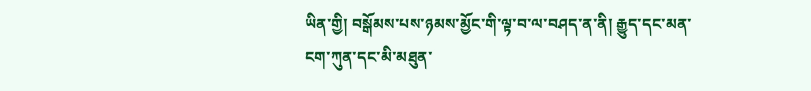ཡིན་གྱི། བསྒོམས་པས་ཉམས་མྱོང་གི་ལྟ་བ་ལ་བཤད་ན་ནི། རྒྱུད་དང་མན་ངག་ཀུན་དང་མི་མཐུན་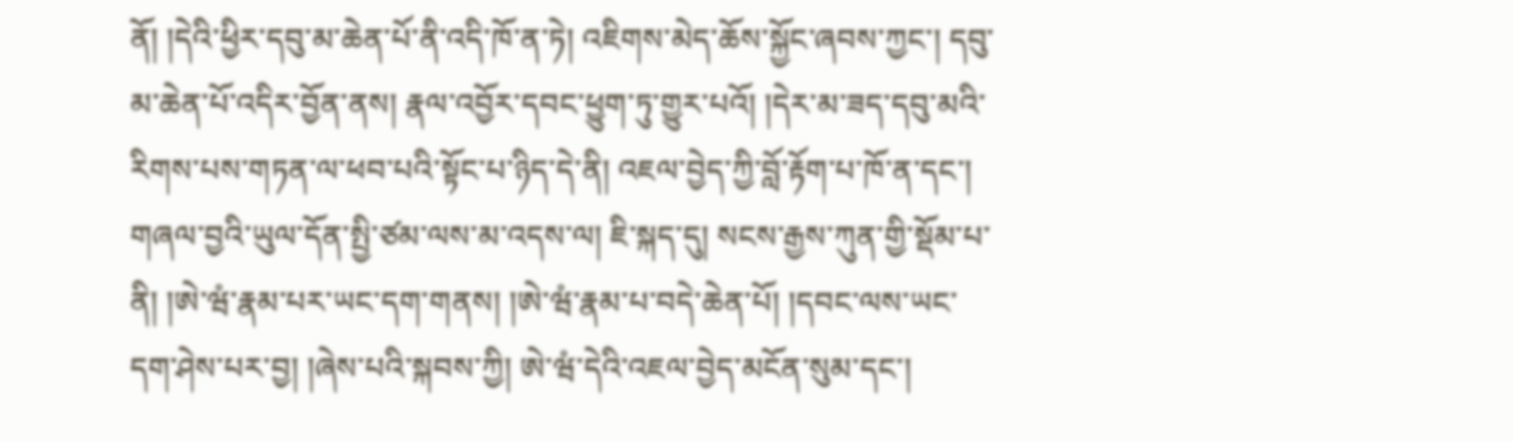ནོ། །དེའི་ཕྱིར་དབུ་མ་ཆེན་པོ་ནི་འདི་ཁོ་ན་ཏེ། འཇིགས་མེད་ཆོས་སྐྱོང་ཞབས་ཀྱང་། དབུ་མ་ཆེན་པོ་འདིར་བྱོན་ནས། རྣལ་འབྱོར་དབང་ཕྱུག་ཏུ་གྱུར་པའོ། །དེར་མ་ཟད་དབུ་མའི་རིགས་པས་གཏན་ལ་ཕབ་པའི་སྟོང་པ་ཉིད་དེ་ནི། འཇལ་བྱེད་ཀྱི་བློ་རྟོག་པ་ཁོ་ན་དང་། གཞལ་བྱའི་ཡུལ་དོན་སྤྱི་ཙམ་ལས་མ་འདས་ལ། ཇི་སྐད་དུ། སངས་རྒྱས་ཀུན་གྱི་སྡོམ་པ་ནི། །ཨེ་ཝཾ་རྣམ་པར་ཡང་དག་གནས། །ཨེ་ཝཾ་རྣམ་པ་བདེ་ཆེན་པོ། །དབང་ལས་ཡང་དག་ཤེས་པར་བྱ། །ཞེས་པའི་སྐབས་ཀྱི། ཨེ་ཝཾ་དེའི་འཇལ་བྱེད་མངོན་སུམ་དང་།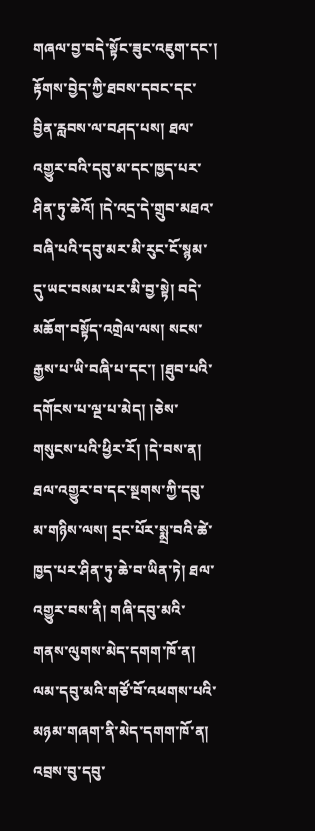གཞལ་བྱ་བདེ་སྟོང་ཟུང་འཇུག་དང་། རྟོགས་བྱེད་ཀྱི་ཐབས་དབང་དང་བྱིན་རླབས་ལ་བཤད་པས། ཐལ་འགྱུར་བའི་དབུ་མ་དང་ཁྱད་པར་ཤིན་ཏུ་ཆེའོ། །དེ་འདྲ་དེ་གྲུབ་མཐའ་བཞི་པའི་དབུ་མར་མི་རུང་ངོ་སྙམ་དུ་ཡང་བསམ་པར་མི་བྱ་སྟེ། བདེ་མཆོག་བསྟོད་འགྲེལ་ལས། སངས་རྒྱས་པ་ཡི་བཞི་པ་དང་། །ཐུབ་པའི་དགོངས་པ་ལྔ་པ་མེད། །ཅེས་གསུངས་པའི་ཕྱིར་རོ། །དེ་བས་ན། ཐལ་འགྱུར་བ་དང་སྔགས་ཀྱི་དབུ་མ་གཉིས་ལས། དྲང་པོར་སྨྲ་བའི་ཚེ་ཁྱད་པར་ཤིན་ཏུ་ཆེ་བ་ཡིན་ཏེ། ཐལ་འགྱུར་བས་ནི། གཞི་དབུ་མའི་གནས་ལུགས་མེད་དགག་ཁོ་ན། ལམ་དབུ་མའི་གཙོ་བོ་འཕགས་པའི་མཉམ་གཞག་ནི་མེད་དགག་ཁོ་ན། འབྲས་བུ་དབུ་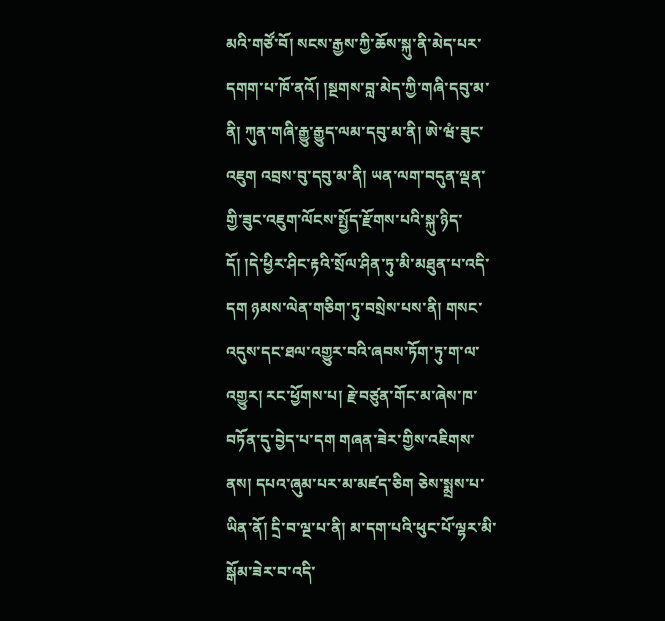མའི་གཙོ་བོ། སངས་རྒྱས་ཀྱི་ཆོས་སྐུ་ནི་མེད་པར་དགག་པ་ཁོ་ནའོ། །སྔགས་བླ་མེད་ཀྱི་གཞི་དབུ་མ་ནི། ཀུན་གཞི་རྒྱུ་རྒྱུད་ལམ་དབུ་མ་ནི། ཨེ་ཝཾ་ཟུང་འཇུག འབྲས་བུ་དབུ་མ་ནི། ཡན་ལག་བདུན་ལྡན་གྱི་ཟུང་འཇུག་ལོངས་སྤྱོད་རྫོགས་པའི་སྐུ་ཉིད་དོ། །དེ་ཕྱིར་ཤིང་རྟའི་སྲོལ་ཤིན་ཏུ་མི་མཐུན་པ་འདི་དག ཉམས་ལེན་གཅིག་ཏུ་བསྲེས་པས་ནི། གསང་འདུས་དང་ཐལ་འགྱུར་བའི་ཞབས་ཏོག་ཏུ་ག་ལ་འགྱུར། རང་ཕྱོགས་པ། རྗེ་བཙུན་གོང་མ་ཞེས་ཁ་བཏོན་དུ་བྱེད་པ་དག གཞན་ཟེར་གྱིས་འཇིགས་ནས། དཔའ་ཞུམ་པར་མ་མཛད་ཅིག ཅེས་སྨྲས་པ་ཡིན་ནོ། དྲི་བ་ལྔ་པ་ནི། མ་དག་པའི་ཕུང་པོ་ལྷར་མི་སྒོམ་ཟེར་བ་འདི་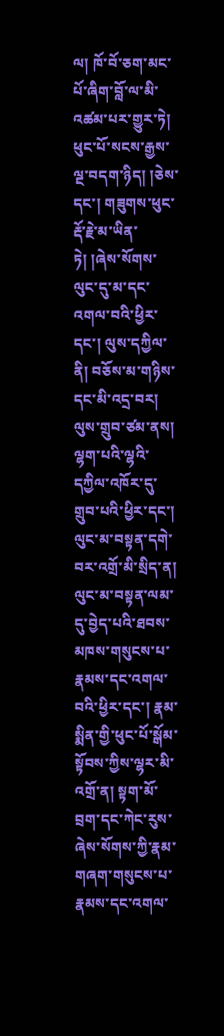ལ། ཁོ་བོ་ཅག་མང་པོ་ཞིག་བློ་ལ་མི་འཚམ་པར་གྱུར་ཏེ། ཕུང་པོ་སངས་རྒྱས་ལྔ་བདག་ཉིད། །ཅེས་དང་། གཟུགས་ཕུང་རྡོ་རྗེ་མ་ཡིན་ཏེ། །ཞེས་སོགས་ལུང་དུ་མ་དང་འགལ་བའི་ཕྱིར་དང་། ལུས་དཀྱིལ་ནི། བཅོས་མ་གཉིས་དང་མི་འདྲ་བར། ལུས་གྲུབ་ཙམ་ནས། ལྷག་པའི་ལྷའི་དཀྱིལ་འཁོར་དུ་གྲུབ་པའི་ཕྱིར་དང་། ལུང་མ་བསྟན་དགེ་བར་འགྲོ་མི་སྲིད་ན། ལུང་མ་བསྟན་ལམ་དུ་བྱེད་པའི་ཐབས་མཁས་གསུངས་པ་རྣམས་དང་འགལ་བའི་ཕྱིར་དང་། རྣམ་སྨིན་གྱི་ཕུང་པོ་སྒོམ་སྟོབས་ཀྱིས་ལྷར་མི་འགྲོ་ན། སྟག་མོ་བྲག་དང་ཀེང་རུས་ཞེས་སོགས་ཀྱི་རྣམ་གཞག་གསུངས་པ་རྣམས་དང་འགལ་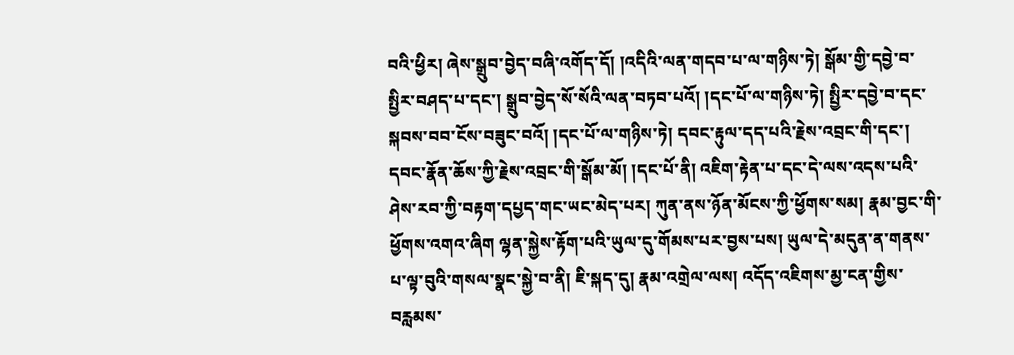བའི་ཕྱིར། ཞེས་སྒྲུབ་བྱེད་བཞི་འགོད་དོ། །འདིའི་ལན་གདབ་པ་ལ་གཉིས་ཏེ། སྒོམ་གྱི་དབྱེ་བ་སྤྱིར་བཤད་པ་དང་། སྒྲུབ་བྱེད་སོ་སོའི་ལན་བཏབ་པའོ། །དང་པོ་ལ་གཉིས་ཏེ། སྤྱིར་དབྱེ་བ་དང་སྐབས་བབ་ངོས་བཟུང་བའོ། །དང་པོ་ལ་གཉིས་ཏེ། དབང་རྟུལ་དད་པའི་རྗེས་འབྲང་གི་དང་། དབང་རྣོན་ཆོས་ཀྱི་རྗེས་འབྲང་གི་སྒོམ་མོ། །དང་པོ་ནི། འཇིག་རྟེན་པ་དང་དེ་ལས་འདས་པའི་ཤེས་རབ་ཀྱི་བརྟག་དཔྱད་གང་ཡང་མེད་པར། ཀུན་ནས་ཉོན་མོངས་ཀྱི་ཕྱོགས་སམ། རྣམ་བྱང་གི་ཕྱོགས་འགའ་ཞིག ལྷན་སྐྱེས་རྟོག་པའི་ཡུལ་དུ་གོམས་པར་བྱས་པས། ཡུལ་དེ་མདུན་ན་གནས་པ་ལྟ་བུའི་གསལ་སྣང་སྐྱེ་བ་ནི། ཇི་སྐད་དུ། རྣམ་འགྲེལ་ལས། འདོད་འཇིགས་མྱ་ངན་གྱིས་བརླམས་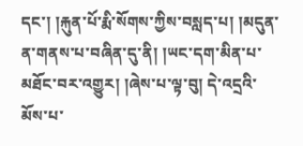དང་། །རྐུན་པོ་རྨི་སོགས་ཀྱིས་བསླད་པ། །མདུན་ན་གནས་པ་བཞིན་དུ་ནི། །ཡང་དག་མིན་པ་མཐོང་བར་འགྱུར། །ཞེས་པ་ལྟ་བུ། དེ་འདྲའི་མོས་པ་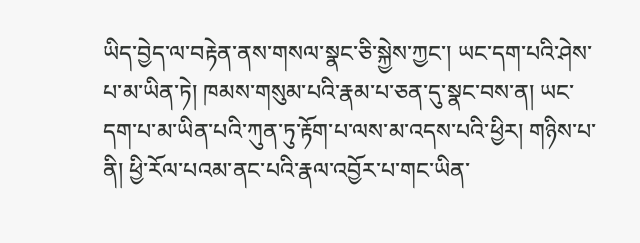ཡིད་བྱེད་ལ་བརྟེན་ནས་གསལ་སྣང་ཅི་སྐྱེས་ཀྱང་། ཡང་དག་པའི་ཤེས་པ་མ་ཡིན་ཏེ། ཁམས་གསུམ་པའི་རྣམ་པ་ཅན་དུ་སྣང་བས་ན། ཡང་དག་པ་མ་ཡིན་པའི་ཀུན་ཏུ་རྟོག་པ་ལས་མ་འདས་པའི་ཕྱིར། གཉིས་པ་ནི། ཕྱི་རོལ་པའམ་ནང་པའི་རྣལ་འབྱོར་པ་གང་ཡིན་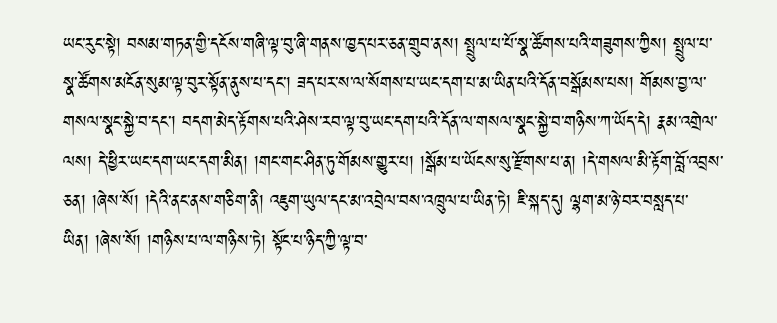ཡང་རུང་སྟེ། བསམ་གཏན་གྱི་དངོས་གཞི་ལྟ་བུ་ཞི་གནས་ཁྱད་པར་ཅན་གྲུབ་ནས། སྤྲུལ་པ་པོ་སྣ་ཚོགས་པའི་གཟུགས་ཀྱིས། སྤྲུལ་པ་སྣ་ཚོགས་མངོན་སུམ་ལྟ་བུར་སྟོན་ནུས་པ་དང་། ཟད་པར་ས་ལ་སོགས་པ་ཡང་དག་པ་མ་ཡིན་པའི་དོན་བསྒོམས་པས། གོམས་བྱ་ལ་གསལ་སྣང་སྐྱེ་བ་དང་། བདག་མེད་རྟོགས་པའི་ཤེས་རབ་ལྟ་བུ་ཡང་དག་པའི་དོན་ལ་གསལ་སྣང་སྐྱེ་བ་གཉིས་ཀ་ཡོད་དེ། རྣམ་འགྲེལ་ལས། དེ་ཕྱིར་ཡང་དག་ཡང་དག་མིན། །གང་གང་ཤིན་ཏུ་གོམས་གྱུར་པ། །སྒོམ་པ་ཡོངས་སུ་རྫོགས་པ་ན། །དེ་གསལ་མི་རྟོག་བློ་འབྲས་ཅན། །ཞེས་སོ། །དེའི་ནང་ནས་གཅིག་ནི། འཇུག་ཡུལ་དང་མ་འབྲེལ་བས་འཁྲུལ་པ་ཡིན་ཏེ། ཇི་སྐད་དུ། ལྷག་མ་ཉེ་བར་བསླད་པ་ཡིན། །ཞེས་སོ། །གཉིས་པ་ལ་གཉིས་ཏེ། སྟོང་པ་ཉིད་ཀྱི་ལྟ་བ་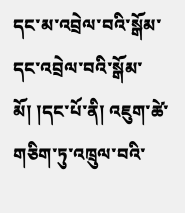དང་མ་འབྲེལ་བའི་སྒོམ་དང་འབྲེལ་བའི་སྒོམ་མོ། །དང་པོ་ནི། འཇུག་ཚེ་གཅིག་ཏུ་འཁྲུལ་བའི་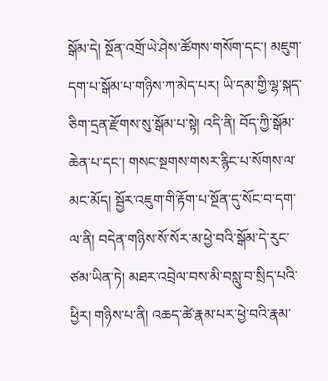སྒོམ་དེ། སྔོན་འགྲོ་ཡེ་ཤེས་ཚོགས་གསོག་དང་། མཇུག་དག་པ་སྒོམ་པ་གཉིས་ཀ་མེད་པར། ཡི་དམ་གྱི་ལྷ་སྐད་ཅིག་དྲན་རྫོགས་སུ་སྒོམ་པ་སྟེ། འདི་ནི། བོད་ཀྱི་སྒོམ་ཆེན་པ་དང་། གསང་སྔགས་གསར་རྙིང་པ་སོགས་ལ་མང་མོད། སྦྱོར་འཇུག་གི་རྟོག་པ་སྔོན་དུ་སོང་བ་དག་ལ་ནི། བདེན་གཉིས་སོ་སོར་མ་ཕྱེ་བའི་སྒོམ་དེ་རུང་ཙམ་ཡིན་ཏེ། མཐར་འབྲེལ་བས་མི་བསླུ་བ་སྲིད་པའི་ཕྱིར། གཉིས་པ་ནི། འཆད་ཚེ་རྣམ་པར་ཕྱེ་བའི་རྣམ་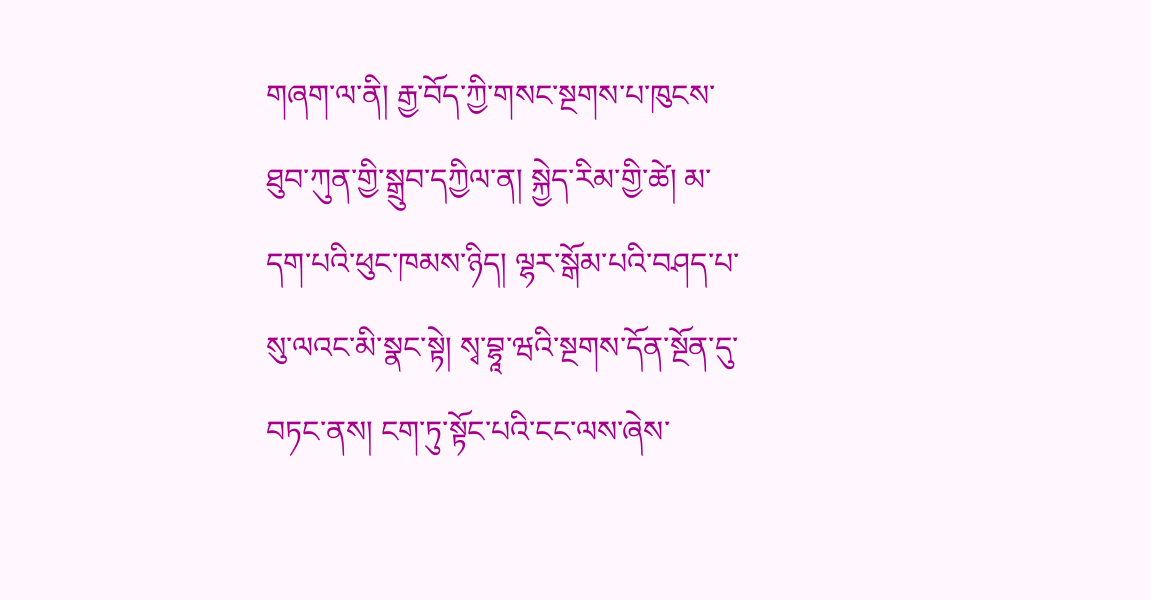གཞག་ལ་ནི། རྒྱ་བོད་ཀྱི་གསང་སྔགས་པ་ཁུངས་ཐུབ་ཀུན་གྱི་སྒྲུབ་དཀྱིལ་ན། སྐྱེད་རིམ་གྱི་ཚེ། མ་དག་པའི་ཕུང་ཁམས་ཉིད། ལྷར་སྒོམ་པའི་བཤད་པ་སུ་ལའང་མི་སྣང་སྟེ། སྭ་བྷཱ་ཝའི་སྔགས་དོན་སྔོན་དུ་བཏང་ནས། ངག་ཏུ་སྟོང་པའི་ངང་ལས་ཞེས་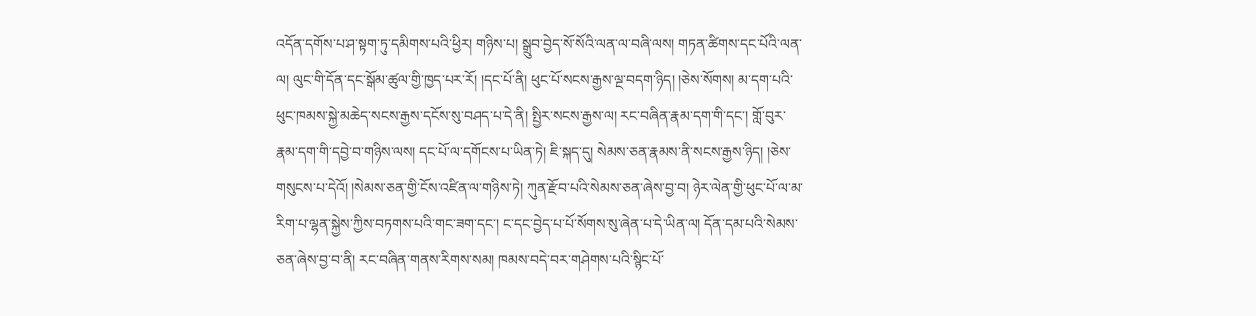འདོན་དགོས་པ་ཤ་སྟག་ཏུ་དམིགས་པའི་ཕྱིར། གཉིས་པ། སྒྲུབ་བྱེད་སོ་སོའི་ལན་ལ་བཞི་ལས། གཏན་ཚིགས་དང་པོའི་ལན་ལ། ལུང་གི་དོན་དང་སྒོམ་ཚུལ་གྱི་ཁྱད་པར་རོ། །དང་པོ་ནི། ཕུང་པོ་སངས་རྒྱས་ལྔ་བདག་ཉིད། །ཅེས་སོགས། མ་དག་པའི་ཕུང་ཁམས་སྐྱེ་མཆེད་སངས་རྒྱས་དངོས་སུ་བཤད་པ་དེ་ནི། སྤྱིར་སངས་རྒྱས་ལ། རང་བཞིན་རྣམ་དག་གི་དང་། གློ་བུར་རྣམ་དག་གི་དབྱེ་བ་གཉིས་ལས། དང་པོ་ལ་དགོངས་པ་ཡིན་ཏེ། ཇི་སྐད་དུ། སེམས་ཅན་རྣམས་ནི་སངས་རྒྱས་ཉིད། །ཅེས་གསུངས་པ་དེའོ། །སེམས་ཅན་གྱི་ངོས་འཛིན་ལ་གཉིས་ཏེ། ཀུན་རྫོབ་པའི་སེམས་ཅན་ཞེས་བྱ་བ། ཉེར་ལེན་གྱི་ཕུང་པོ་ལ་མ་རིག་པ་ལྷན་སྐྱེས་ཀྱིས་བཏགས་པའི་གང་ཟག་དང་། ང་དང་བྱེད་པ་པོ་སོགས་སུ་ཞེན་པ་དེ་ཡིན་ལ། དོན་དམ་པའི་སེམས་ཅན་ཞེས་བྱ་བ་ནི། རང་བཞིན་གནས་རིགས་སམ། ཁམས་བདེ་བར་གཤེགས་པའི་སྙིང་པོ་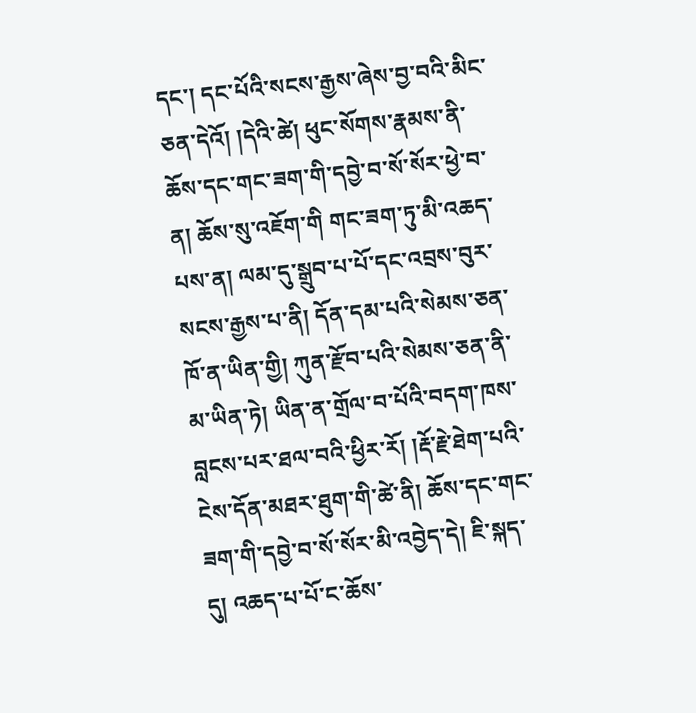དང་། དང་པོའི་སངས་རྒྱས་ཞེས་བྱ་བའི་མིང་ཅན་དེའོ། །དེའི་ཚེ། ཕུང་སོགས་རྣམས་ནི་ཆོས་དང་གང་ཟག་གི་དབྱེ་བ་སོ་སོར་ཕྱེ་བ་ན། ཆོས་སུ་འཇོག་གི གང་ཟག་ཏུ་མི་འཆད་པས་ན། ལམ་དུ་སྒྲུབ་པ་པོ་དང་འབྲས་བུར་སངས་རྒྱས་པ་ནི། དོན་དམ་པའི་སེམས་ཅན་ཁོ་ན་ཡིན་གྱི། ཀུན་རྫོབ་པའི་སེམས་ཅན་ནི་མ་ཡིན་ཏེ། ཡིན་ན་གྲོལ་བ་པོའི་བདག་ཁས་བླངས་པར་ཐལ་བའི་ཕྱིར་རོ། །རྡོ་རྗེ་ཐེག་པའི་ངེས་དོན་མཐར་ཐུག་གི་ཚེ་ནི། ཆོས་དང་གང་ཟག་གི་དབྱེ་བ་སོ་སོར་མི་འབྱེད་དེ། ཇི་སྐད་དུ། འཆད་པ་པོ་ང་ཆོས་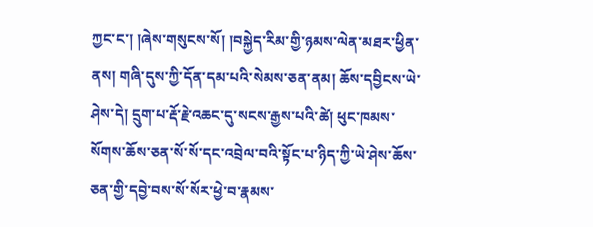ཀྱང་ང་། །ཞེས་གསུངས་སོ། །བསྐྱེད་རིམ་གྱི་ཉམས་ལེན་མཐར་ཕྱིན་ནས། གཞི་དུས་ཀྱི་དོན་དམ་པའི་སེམས་ཅན་ནམ། ཆོས་དབྱིངས་ཡེ་ཤེས་དེ། དྲུག་པ་རྡོ་རྗེ་འཆང་དུ་སངས་རྒྱས་པའི་ཚེ། ཕུང་ཁམས་སོགས་ཆོས་ཅན་སོ་སོ་དང་འབྲེལ་བའི་སྟོང་པ་ཉིད་ཀྱི་ཡེ་ཤེས་ཆོས་ཅན་གྱི་དབྱེ་བས་སོ་སོར་ཕྱེ་བ་རྣམས་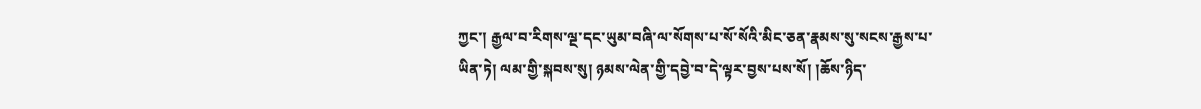ཀྱང་། རྒྱལ་བ་རིགས་ལྔ་དང་ཡུམ་བཞི་ལ་སོགས་པ་སོ་སོའི་མིང་ཅན་རྣམས་སུ་སངས་རྒྱས་པ་ཡིན་ཏེ། ལམ་གྱི་སྐབས་སུ། ཉམས་ལེན་གྱི་དབྱེ་བ་དེ་ལྟར་བྱས་པས་སོ། །ཆོས་ཉིད་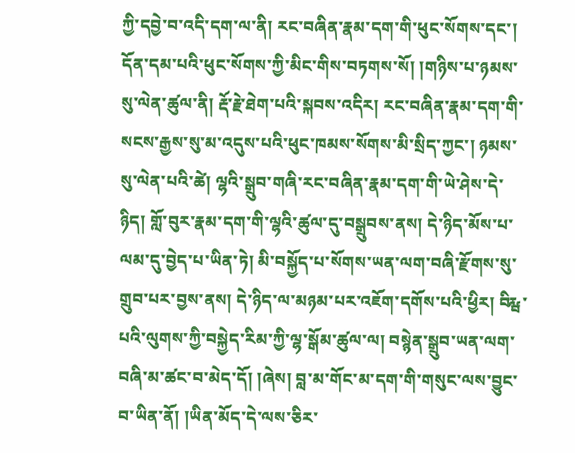ཀྱི་དབྱེ་བ་འདི་དག་ལ་ནི། རང་བཞིན་རྣམ་དག་གི་ཕུང་སོགས་དང་། དོན་དམ་པའི་ཕུང་སོགས་ཀྱི་མིང་གིས་བཏགས་སོ། །གཉིས་པ་ཉམས་སུ་ལེན་ཚུལ་ནི། རྡོ་རྗེ་ཐེག་པའི་སྐབས་འདིར། རང་བཞིན་རྣམ་དག་གི་སངས་རྒྱས་སུ་མ་འདུས་པའི་ཕུང་ཁམས་སོགས་མི་སྲིད་ཀྱང་། ཉམས་སུ་ལེན་པའི་ཚེ། ལྷའི་སྒྲུབ་གཞི་རང་བཞིན་རྣམ་དག་གི་ཡེ་ཤེས་དེ་ཉིད། གློ་བུར་རྣམ་དག་གི་ལྷའི་ཚུལ་དུ་བསྒྲུབས་ནས། དེ་ཉིད་མོས་པ་ལམ་དུ་བྱེད་པ་ཡིན་ཏེ། མི་བསྐྱོད་པ་སོགས་ཡན་ལག་བཞི་རྫོགས་སུ་གྲུབ་པར་བྱས་ནས། དེ་ཉིད་ལ་མཉམ་པར་འཇོག་དགོས་པའི་ཕྱིར། བིརྺ་པའི་ལུགས་ཀྱི་བསྐྱེད་རིམ་ཀྱི་ལྷ་སྒོམ་ཚུལ་ལ། བསྙེན་སྒྲུབ་ཡན་ལག་བཞི་མ་ཚང་བ་མེད་དོ། །ཞེས། བླ་མ་གོང་མ་དག་གི་གསུང་ལས་བྱུང་བ་ཡིན་ནོ། །ཡིན་མོད་དེ་ལས་ཅིར་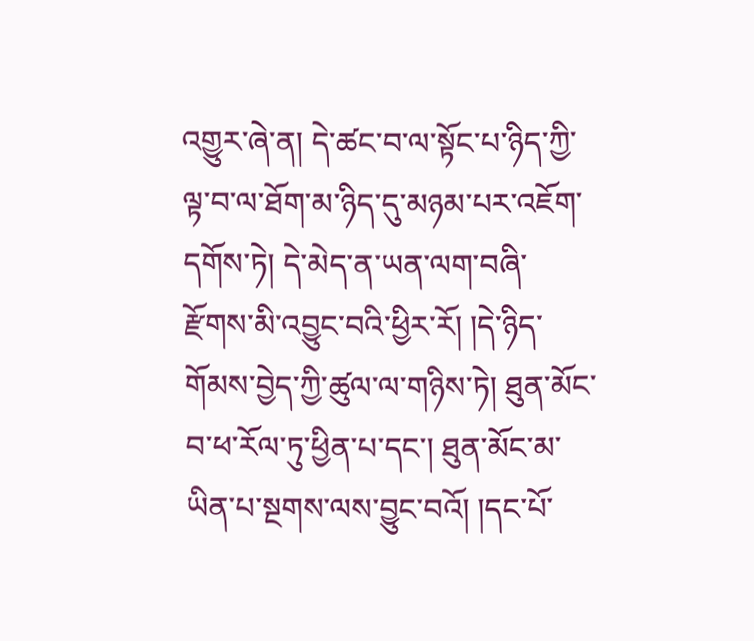འགྱུར་ཞེ་ན། དེ་ཚང་བ་ལ་སྟོང་པ་ཉིད་ཀྱི་ལྟ་བ་ལ་ཐོག་མ་ཉིད་དུ་མཉམ་པར་འཇོག་དགོས་ཏེ། དེ་མེད་ན་ཡན་ལག་བཞི་རྫོགས་མི་འབྱུང་བའི་ཕྱིར་རོ། །དེ་ཉིད་གོམས་བྱེད་ཀྱི་ཚུལ་ལ་གཉིས་ཏེ། ཐུན་མོང་བ་ཕ་རོལ་ཏུ་ཕྱིན་པ་དང་། ཐུན་མོང་མ་ཡིན་པ་སྔགས་ལས་བྱུང་བའོ། །དང་པོ་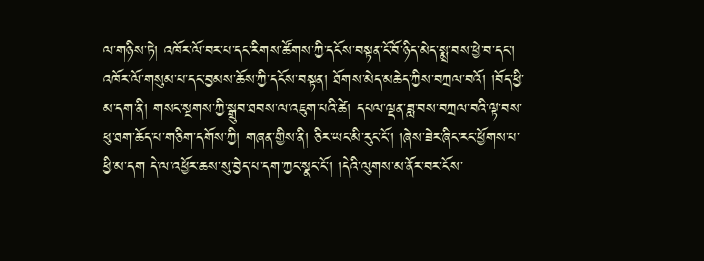ལ་གཉིས་ཏེ། འཁོར་ལོ་བར་པ་དང་རིགས་ཚོགས་ཀྱི་དངོས་བསྟན་ངོ་བོ་ཉིད་མེད་སྨྲ་བས་ཕྱེ་བ་དང་། འཁོར་ལོ་གསུམ་པ་དང་བྱམས་ཆོས་ཀྱི་དངོས་བསྟན། ཐོགས་མེད་མཆེད་ཀྱིས་བཀྲལ་བའོ། །བོད་ཕྱི་མ་དག་ནི། གསང་སྔགས་ཀྱི་སྒྲུབ་ཐབས་ལ་འཇུག་པའི་ཚེ། དཔལ་ལྡན་ཟླ་བས་བཀྲལ་བའི་ལྟ་བས་ཕུ་ཐག་ཆོད་པ་གཅིག་དགོས་ཀྱི། གཞན་གྱིས་ནི། ཅིར་ཡང་མི་རུང་ངོ་། །ཞེས་ཟེར་ཞིང་རང་ཕྱོགས་པ་ཕྱི་མ་དག དེ་ལ་འཕྱོར་ཆས་སུ་བྱེད་པ་དག་ཀྱང་སྣང་ངོ་། །དེའི་ལུགས་མ་ནོར་བར་ངོས་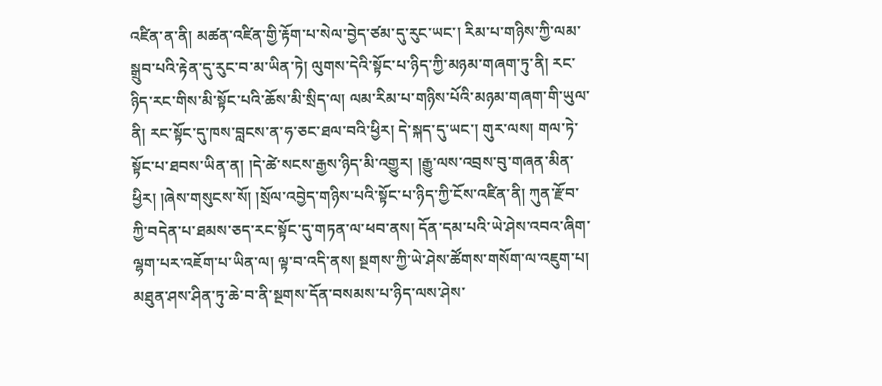འཛིན་ན་ནི། མཚན་འཛིན་གྱི་རྟོག་པ་སེལ་བྱེད་ཙམ་དུ་རུང་ཡང་། རིམ་པ་གཉིས་ཀྱི་ལམ་སྒྲུབ་པའི་རྟེན་དུ་རུང་བ་མ་ཡིན་ཏེ། ལུགས་དེའི་སྟོང་པ་ཉིད་ཀྱི་མཉམ་གཞག་ཏུ་ནི། རང་ཉིད་རང་གིས་མི་སྟོང་པའི་ཆོས་མི་སྲིད་ལ། ལམ་རིམ་པ་གཉིས་པོའི་མཉམ་གཞག་གི་ཡུལ་ནི། རང་སྟོང་དུ་ཁས་བླངས་ན་ཧ་ཅང་ཐལ་བའི་ཕྱིར། དེ་སྐད་དུ་ཡང་། གུར་ལས། གལ་ཏེ་སྟོང་པ་ཐབས་ཡིན་ན། །དེ་ཚེ་སངས་རྒྱས་ཉིད་མི་འགྱུར། །རྒྱུ་ལས་འབྲས་བུ་གཞན་མིན་ཕྱིར། །ཞེས་གསུངས་སོ། །སྲོལ་འབྱེད་གཉིས་པའི་སྟོང་པ་ཉིད་ཀྱི་ངོས་འཛིན་ནི། ཀུན་རྫོབ་ཀྱི་བདེན་པ་ཐམས་ཅད་རང་སྟོང་དུ་གཏན་ལ་ཕབ་ནས། དོན་དམ་པའི་ཡེ་ཤེས་འབའ་ཞིག་ལྷག་པར་འཇོག་པ་ཡིན་ལ། ལྟ་བ་འདི་ནས། སྔགས་ཀྱི་ཡེ་ཤེས་ཚོགས་གསོག་ལ་འཇུག་པ། མཐུན་ཤས་ཤིན་ཏུ་ཆེ་བ་ནི་སྔགས་དོན་བསམས་པ་ཉིད་ལས་ཤེས་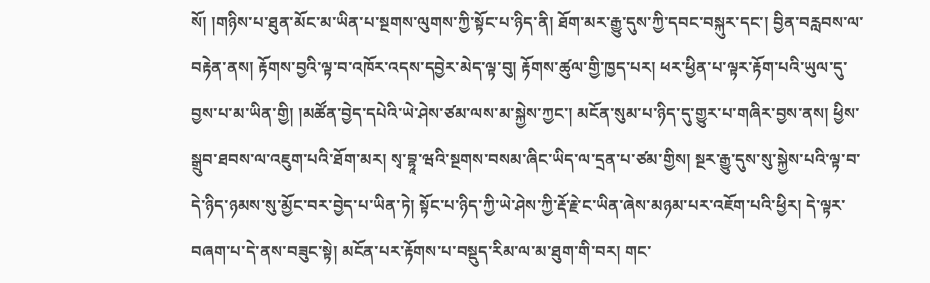སོ། །གཉིས་པ་ཐུན་མོང་མ་ཡིན་པ་སྔགས་ལུགས་ཀྱི་སྟོང་པ་ཉིད་ནི། ཐོག་མར་རྒྱུ་དུས་ཀྱི་དབང་བསྐུར་དང་། བྱིན་བརླབས་ལ་བརྟེན་ནས། རྟོགས་བྱའི་ལྟ་བ་འཁོར་འདས་དབྱེར་མེད་ལྟ་བུ། རྟོགས་ཚུལ་གྱི་ཁྱད་པར། ཕར་ཕྱིན་པ་ལྟར་རྟོག་པའི་ཡུལ་དུ་བྱས་པ་མ་ཡིན་གྱི། །མཚོན་བྱེད་དཔེའི་ཡེ་ཤེས་ཙམ་ལས་མ་སྐྱེས་ཀྱང་། མངོན་སུམ་པ་ཉིད་དུ་གྱུར་པ་གཞིར་བྱས་ནས། ཕྱིས་སྒྲུབ་ཐབས་ལ་འཇུག་པའི་ཐོག་མར། སྭ་བྷཱ་ཝའི་སྔགས་བསམ་ཞིང་ཡིད་ལ་དྲན་པ་ཙམ་གྱིས། སྔར་རྒྱུ་དུས་སུ་སྐྱེས་པའི་ལྟ་བ་དེ་ཉིད་ཉམས་སུ་མྱོང་བར་བྱེད་པ་ཡིན་ཏེ། སྟོང་པ་ཉིད་ཀྱི་ཡེ་ཤེས་ཀྱི་རྡོ་རྗེ་ང་ཡིན་ཞེས་མཉམ་པར་འཇོག་པའི་ཕྱིར། དེ་ལྟར་བཞག་པ་དེ་ནས་བཟུང་སྟེ། མངོན་པར་རྟོགས་པ་བསྡུད་རིམ་ལ་མ་ཐུག་གི་བར། གང་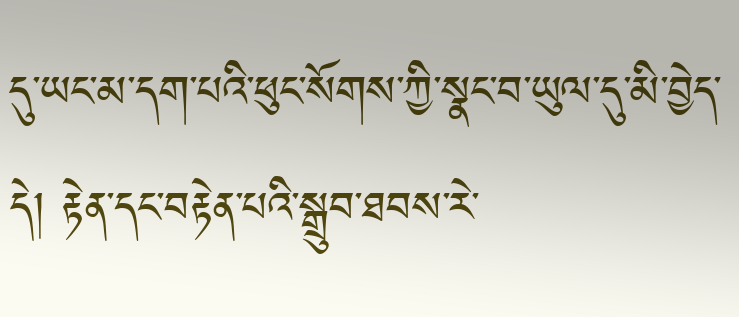དུ་ཡང་མ་དག་པའི་ཕུང་སོགས་ཀྱི་སྣང་བ་ཡུལ་དུ་མི་བྱེད་དེ། རྟེན་དང་བརྟེན་པའི་སྒྲུབ་ཐབས་རེ་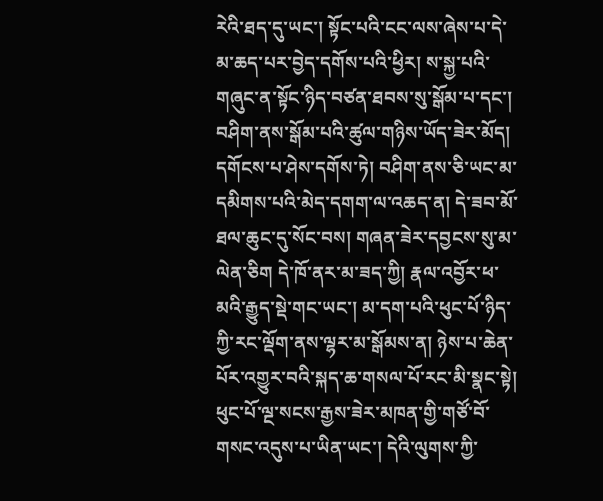རེའི་ཐད་དུ་ཡང་། སྟོང་པའི་ངང་ལས་ཞེས་པ་དེ་མ་ཆད་པར་བྱེད་དགོས་པའི་ཕྱིར། ས་སྐྱ་པའི་གཞུང་ན་སྟོང་ཉིད་བཙན་ཐབས་སུ་སྒོམ་པ་དང་། བཤིག་ནས་སྒོམ་པའི་ཚུལ་གཉིས་ཡོད་ཟེར་མོད། དགོངས་པ་ཤེས་དགོས་ཏེ། བཤིག་ནས་ཅི་ཡང་མ་དམིགས་པའི་མེད་དགག་ལ་འཆད་ན། དེ་ཟབ་མོ་ཐལ་ཆུང་དུ་སོང་བས། གཞན་ཟེར་དབྱངས་སུ་མ་ལེན་ཅིག དེ་ཁོ་ནར་མ་ཟད་ཀྱི། རྣལ་འབྱོར་ཕ་མའི་རྒྱུད་སྡེ་གང་ཡང་། མ་དག་པའི་ཕུང་པོ་ཉིད་ཀྱི་རང་ལྡོག་ནས་ལྷར་མ་སྒོམས་ན། ཉེས་པ་ཆེན་པོར་འགྱུར་བའི་སྐད་ཆ་གསལ་པོ་རང་མི་སྣང་སྟེ། ཕུང་པོ་ལྔ་སངས་རྒྱས་ཟེར་མཁན་གྱི་གཙོ་བོ་གསང་འདུས་པ་ཡིན་ཡང་། དེའི་ལུགས་ཀྱི་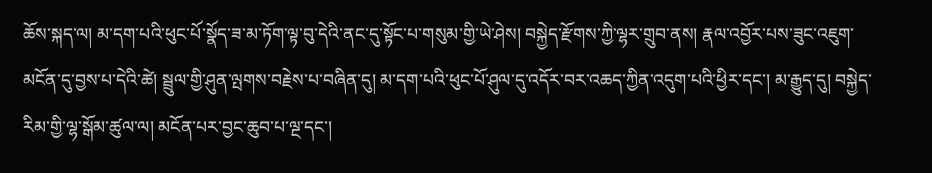ཆོས་སྐད་ལ། མ་དག་པའི་ཕུང་པོ་སྣོད་ཟ་མ་ཏོག་ལྟ་བུ་དེའི་ནང་དུ་སྟོང་པ་གསུམ་གྱི་ཡེ་ཤེས། བསྐྱེད་རྫོགས་ཀྱི་ལྷར་གྲུབ་ནས། རྣལ་འབྱོར་པས་ཟུང་འཇུག་མངོན་དུ་བྱས་པ་དེའི་ཚེ། སྦྲུལ་གྱི་ཤུན་ལྤགས་བརྗེས་པ་བཞིན་དུ། མ་དག་པའི་ཕུང་པོ་ཤུལ་དུ་འདོར་བར་འཆད་ཀྱིན་འདུག་པའི་ཕྱིར་དང་། མ་རྒྱུད་དུ། བསྐྱེད་རིམ་གྱི་ལྷ་སྒོམ་ཚུལ་ལ། མངོན་པར་བྱང་ཆུབ་པ་ལྔ་དང་།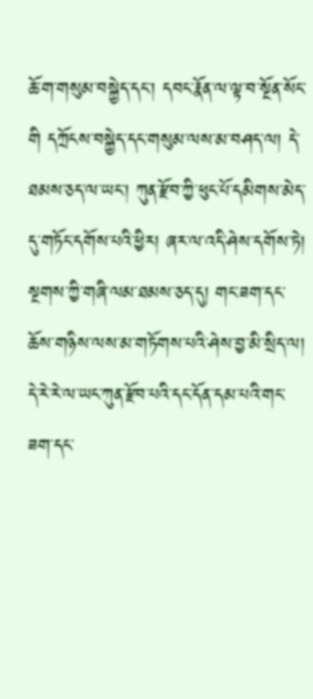ཆོ་ག་གསུམ་བསྐྱེད་དང་། དབང་རྣོན་ལ་ལྟ་བ་སྔོན་སོང་གི དཀྲོངས་བསྐྱེད་དང་གསུམ་ལས་མ་བཤད་ལ། དེ་ཐམས་ཅད་ལ་ཡང་། ཀུན་རྫོབ་ཀྱི་ཕུང་པོ་དམིགས་མེད་དུ་གཏོང་དགོས་པའི་ཕྱིར། ཞར་ལ་འདི་ཤེས་དགོས་ཏེ། སྔགས་ཀྱི་གཞི་ལམ་ཐམས་ཅད་དུ། གང་ཟག་དང་ཆོས་གཉིས་ལས་མ་གཏོགས་པའི་ཤེས་བྱ་མི་སྲིད་ལ། དེ་རེ་རེ་ལ་ཡང་ཀུན་རྫོབ་པའི་དང་དོན་དམ་པའི་གང་ཟག་དང་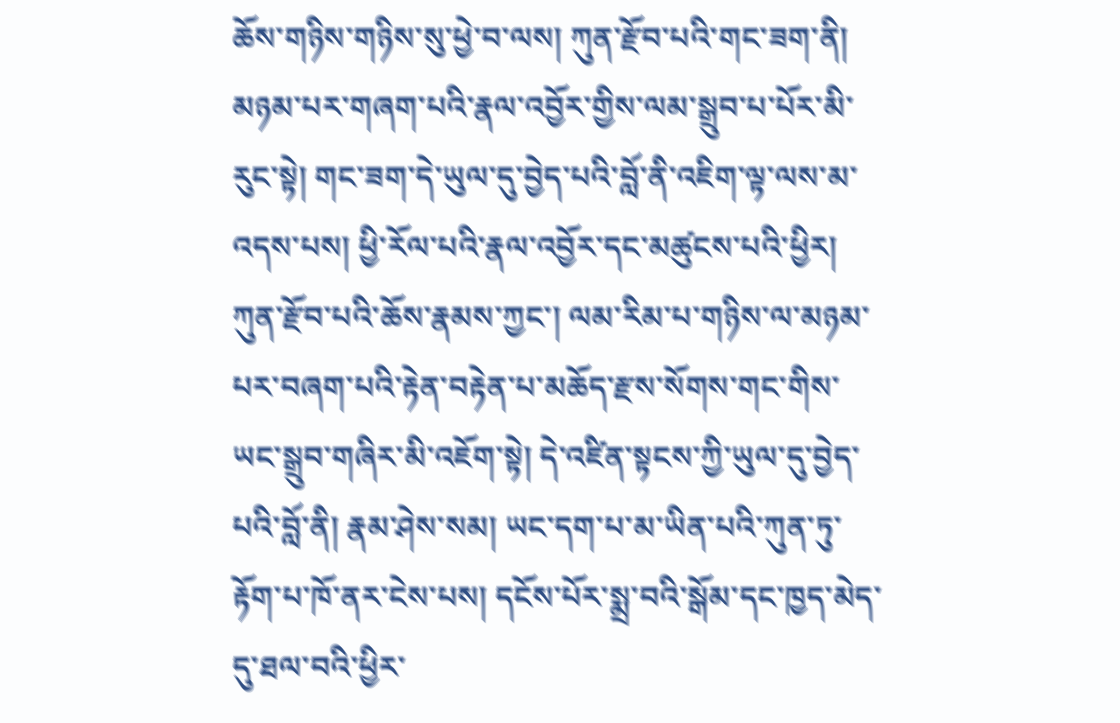ཆོས་གཉིས་གཉིས་སུ་ཕྱེ་བ་ལས། ཀུན་རྫོབ་པའི་གང་ཟག་ནི། མཉམ་པར་གཞག་པའི་རྣལ་འབྱོར་གྱིས་ལམ་སྒྲུབ་པ་པོར་མི་རུང་སྟེ། གང་ཟག་དེ་ཡུལ་དུ་བྱེད་པའི་བློ་ནི་འཇིག་ལྟ་ལས་མ་འདས་པས། ཕྱི་རོལ་པའི་རྣལ་འབྱོར་དང་མཚུངས་པའི་ཕྱིར། ཀུན་རྫོབ་པའི་ཆོས་རྣམས་ཀྱང་། ལམ་རིམ་པ་གཉིས་ལ་མཉམ་པར་བཞག་པའི་རྟེན་བརྟེན་པ་མཆོད་རྫས་སོགས་གང་གིས་ཡང་སྒྲུབ་གཞིར་མི་འཇོག་སྟེ། དེ་འཛིན་སྟངས་ཀྱི་ཡུལ་དུ་བྱེད་པའི་བློ་ནི། རྣམ་ཤེས་སམ། ཡང་དག་པ་མ་ཡིན་པའི་ཀུན་ཏུ་རྟོག་པ་ཁོ་ནར་ངེས་པས། དངོས་པོར་སྨྲ་བའི་སྒོམ་དང་ཁྱད་མེད་དུ་ཐལ་བའི་ཕྱིར་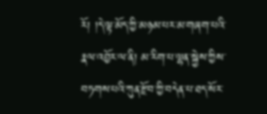རོ། །དེ་ལྟ་མོད་ཀྱི་མཉམ་པར་མ་གཞག་པའི་རྣལ་འབྱོར་ལ་ནི། མ་རིག་པ་ལྷན་སྐྱེས་ཀྱིས་བཏགས་པའི་ཀུན་རྫོབ་ཀྱི་བདེན་པ་ཐད་སོར་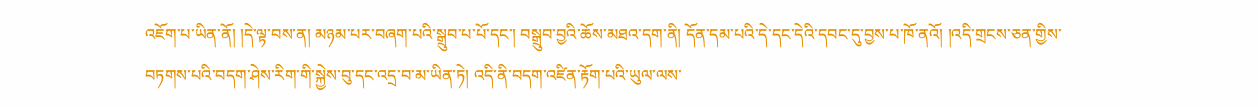འཇོག་པ་ཡིན་ནོ། །དེ་ལྟ་བས་ན། མཉམ་པར་བཞག་པའི་སྒྲུབ་པ་པོ་དང་། བསྒྲུབ་བྱའི་ཆོས་མཐའ་དག་ནི། དོན་དམ་པའི་དེ་དང་དེའི་དབང་དུ་བྱས་པ་ཁོ་ནའོ། །འདི་གྲངས་ཅན་གྱིས་བཏགས་པའི་བདག་ཤེས་རིག་གི་སྐྱེས་བུ་དང་འདྲ་བ་མ་ཡིན་ཏེ། འདི་ནི་བདག་འཛིན་རྟོག་པའི་ཡུལ་ལས་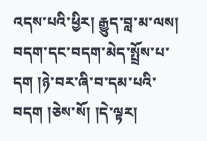འདས་པའི་ཕྱིར། རྒྱུད་བླ་མ་ལས། བདག་དང་བདག་མེད་སྤྲོས་པ་དག །ཉེ་བར་ཞི་བ་དམ་པའི་བདག །ཅེས་སོ། །དེ་ལྟར།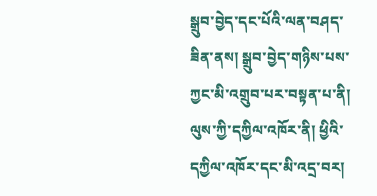སྒྲུབ་བྱེད་དང་པོའི་ལན་བཤད་ཟིན་ནས། སྒྲུབ་བྱེད་གཉིས་པས་ཀྱང་མི་འགྲུབ་པར་བསྟན་པ་ནི། ལུས་ཀྱི་དཀྱིལ་འཁོར་ནི། ཕྱིའི་དཀྱིལ་འཁོར་དང་མི་འདྲ་བར།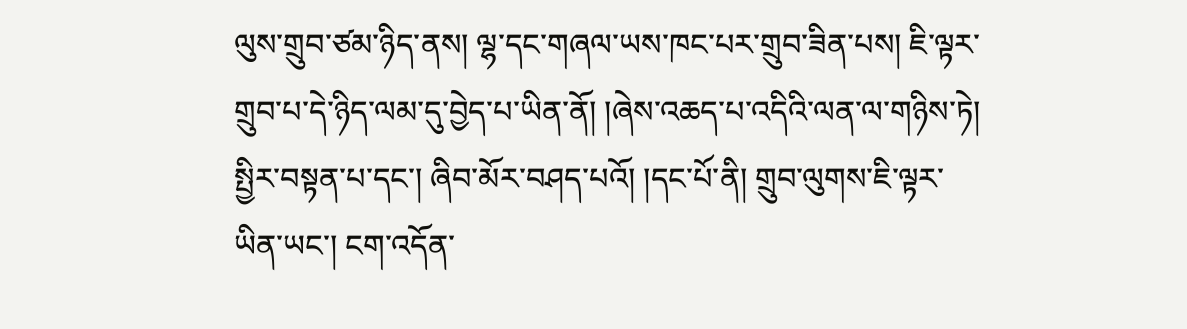ལུས་གྲུབ་ཙམ་ཉིད་ནས། ལྷ་དང་གཞལ་ཡས་ཁང་པར་གྲུབ་ཟིན་པས། ཇི་ལྟར་གྲུབ་པ་དེ་ཉིད་ལམ་དུ་བྱེད་པ་ཡིན་ནོ། །ཞེས་འཆད་པ་འདིའི་ལན་ལ་གཉིས་ཏེ། སྤྱིར་བསྟན་པ་དང་། ཞིབ་མོར་བཤད་པའོ། །དང་པོ་ནི། གྲུབ་ལུགས་ཇི་ལྟར་ཡིན་ཡང་། ངག་འདོན་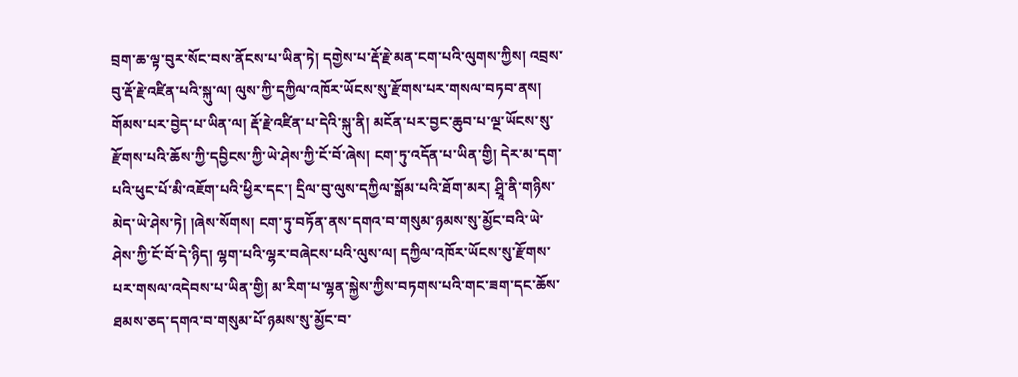བྲག་ཆ་ལྟ་བུར་སོང་བས་ནོངས་པ་ཡིན་ཏེ། དགྱེས་པ་རྡོ་རྗེ་མན་ངག་པའི་ལུགས་ཀྱིས། འབྲས་བུ་རྡོ་རྗེ་འཛིན་པའི་སྐུ་ལ། ལུས་ཀྱི་དཀྱིལ་འཁོར་ཡོངས་སུ་རྫོགས་པར་གསལ་བཏབ་ནས། གོམས་པར་བྱེད་པ་ཡིན་ལ། རྡོ་རྗེ་འཛིན་པ་དེའི་སྐུ་ནི། མངོན་པར་བྱང་ཆུབ་པ་ལྔ་ཡོངས་སུ་རྫོགས་པའི་ཆོས་ཀྱི་དབྱིངས་ཀྱི་ཡེ་ཤེས་ཀྱི་ངོ་བོ་ཞེས། ངག་ཏུ་འདོན་པ་ཡིན་གྱི། དེར་མ་དག་པའི་ཕུང་པོ་མི་འཇོག་པའི་ཕྱིར་དང་། དྲིལ་བུ་ལུས་དཀྱིལ་སྒོམ་པའི་ཐོག་མར། ཤྲཱི་ནི་གཉིས་མེད་ཡེ་ཤེས་ཏེ། །ཞེས་སོགས། ངག་ཏུ་བཏོན་ནས་དགའ་བ་གསུམ་ཉམས་སུ་མྱོང་བའི་ཡེ་ཤེས་ཀྱི་ངོ་བོ་དེ་ཉིད། ལྷག་པའི་ལྷར་བཞེངས་པའི་ལུས་ལ། དཀྱིལ་འཁོར་ཡོངས་སུ་རྫོགས་པར་གསལ་འདེབས་པ་ཡིན་གྱི། མ་རིག་པ་ལྷན་སྐྱེས་ཀྱིས་བཏགས་པའི་གང་ཟག་དང་ཆོས་ཐམས་ཅད་དགའ་བ་གསུམ་པོ་ཉམས་སུ་མྱོང་བ་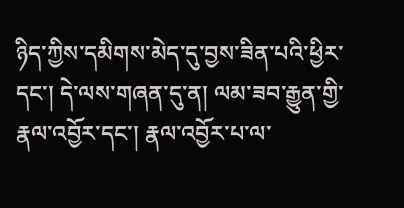ཉིད་ཀྱིས་དམིགས་མེད་དུ་བྱས་ཟིན་པའི་ཕྱིར་དང་། དེ་ལས་གཞན་དུ་ན། ལམ་ཟབ་རྒྱུན་གྱི་རྣལ་འབྱོར་དང་། རྣལ་འབྱོར་པ་ལ་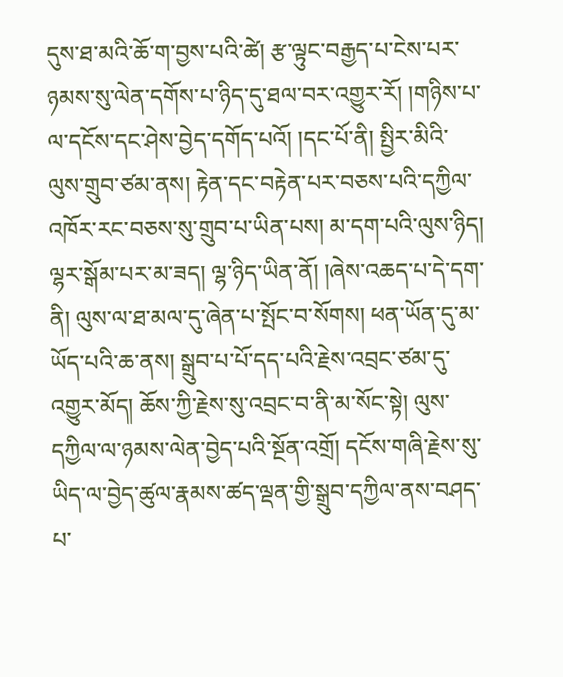དུས་ཐ་མའི་ཆོ་ག་བྱས་པའི་ཚེ། རྩ་ལྟུང་བརྒྱད་པ་ངེས་པར་ཉམས་སུ་ལེན་དགོས་པ་ཉིད་དུ་ཐལ་བར་འགྱུར་རོ། །གཉིས་པ་ལ་དངོས་དང་ཤེས་བྱེད་དགོད་པའོ། །དང་པོ་ནི། སྤྱིར་མིའི་ལུས་གྲུབ་ཙམ་ནས། རྟེན་དང་བརྟེན་པར་བཅས་པའི་དཀྱིལ་འཁོར་རང་བཅས་སུ་གྲུབ་པ་ཡིན་པས། མ་དག་པའི་ལུས་ཉིད། ལྷར་སྒོམ་པར་མ་ཟད། ལྷ་ཉིད་ཡིན་ནོ། །ཞེས་འཆད་པ་དེ་དག་ནི། ལུས་ལ་ཐ་མལ་དུ་ཞེན་པ་སྤོང་བ་སོགས། ཕན་ཡོན་དུ་མ་ཡོད་པའི་ཆ་ནས། སྒྲུབ་པ་པོ་དད་པའི་རྗེས་འབྲང་ཙམ་དུ་འགྱུར་མོད། ཆོས་ཀྱི་རྗེས་སུ་འབྲང་བ་ནི་མ་སོང་སྟེ། ལུས་དཀྱིལ་ལ་ཉམས་ལེན་བྱེད་པའི་སྔོན་འགྲོ། དངོས་གཞི་རྗེས་སུ་ཡིད་ལ་བྱེད་ཚུལ་རྣམས་ཚད་ལྡན་གྱི་སྒྲུབ་དཀྱིལ་ནས་བཤད་པ་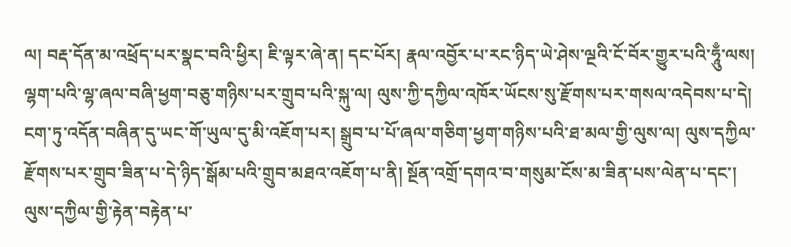ལ། བརྡ་དོན་མ་འཕྲོད་པར་སྣང་བའི་ཕྱིར། ཇི་ལྟར་ཞེ་ན། དང་པོར། རྣལ་འབྱོར་པ་རང་ཉིད་ཡེ་ཤེས་ལྔའི་ངོ་བོར་གྱུར་པའི་ཧཱུྃ་ལས། ལྷག་པའི་ལྷ་ཞལ་བཞི་ཕྱག་བཅུ་གཉིས་པར་གྲུབ་པའི་སྐུ་ལ། ལུས་ཀྱི་དཀྱིལ་འཁོར་ཡོངས་སུ་རྫོགས་པར་གསལ་འདེབས་པ་དེ། ངག་ཏུ་འདོན་བཞིན་དུ་ཡང་གོ་ཡུལ་དུ་མི་འཇོག་པར། སྒྲུབ་པ་པོ་ཞལ་གཅིག་ཕྱག་གཉིས་པའི་ཐ་མལ་གྱི་ལུས་ལ། ལུས་དཀྱིལ་རྫོགས་པར་གྲུབ་ཟིན་པ་དེ་ཉིད་སྒོམ་པའི་གྲུབ་མཐའ་འཇོག་པ་ནི། སྔོན་འགྲོ་དགའ་བ་གསུམ་ངོས་མ་ཟིན་པས་ལེན་པ་དང་། ལུས་དཀྱིལ་གྱི་རྟེན་བརྟེན་པ་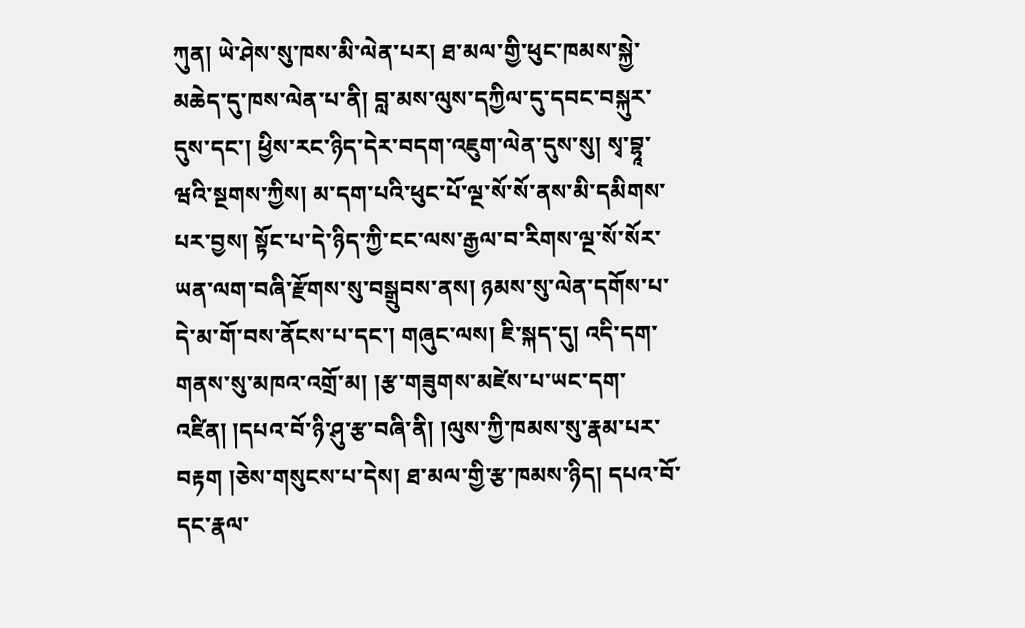ཀུན། ཡེ་ཤེས་སུ་ཁས་མི་ལེན་པར། ཐ་མལ་གྱི་ཕུང་ཁམས་སྐྱེ་མཆེད་དུ་ཁས་ལེན་པ་ནི། བླ་མས་ལུས་དཀྱིལ་དུ་དབང་བསྐུར་དུས་དང་། ཕྱིས་རང་ཉིད་དེར་བདག་འཇུག་ལེན་དུས་སུ། སྭ་བྷཱ་ཝའི་སྔགས་ཀྱིས། མ་དག་པའི་ཕུང་པོ་ལྔ་སོ་སོ་ནས་མི་དམིགས་པར་བྱས། སྟོང་པ་དེ་ཉིད་ཀྱི་ངང་ལས་རྒྱལ་བ་རིགས་ལྔ་སོ་སོར་ཡན་ལག་བཞི་རྫོགས་སུ་བསྒྲུབས་ནས། ཉམས་སུ་ལེན་དགོས་པ་དེ་མ་གོ་བས་ནོངས་པ་དང་། གཞུང་ལས། ཇི་སྐད་དུ། འདི་དག་གནས་སུ་མཁའ་འགྲོ་མ། །རྩ་གཟུགས་མཛེས་པ་ཡང་དག་འཛིན། །དཔའ་བོ་ཉི་ཤུ་རྩ་བཞི་ནི། །ལུས་ཀྱི་ཁམས་སུ་རྣམ་པར་བརྟག །ཅེས་གསུངས་པ་དེས། ཐ་མལ་གྱི་རྩ་ཁམས་ཉིད། དཔའ་བོ་དང་རྣལ་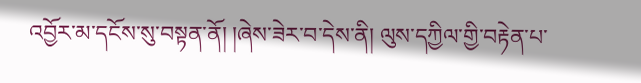འབྱོར་མ་དངོས་སུ་བསྟན་ནོ། །ཞེས་ཟེར་བ་དེས་ནི། ལུས་དཀྱིལ་གྱི་བརྟེན་པ་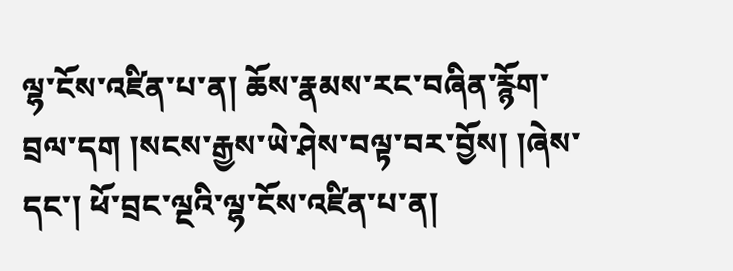ལྷ་ངོས་འཛིན་པ་ན། ཆོས་རྣམས་རང་བཞིན་རྙོག་བྲལ་དག །སངས་རྒྱས་ཡེ་ཤེས་བལྟ་བར་བྱོས། །ཞེས་དང་། ཕོ་བྲང་ལྔའི་ལྷ་ངོས་འཛིན་པ་ན།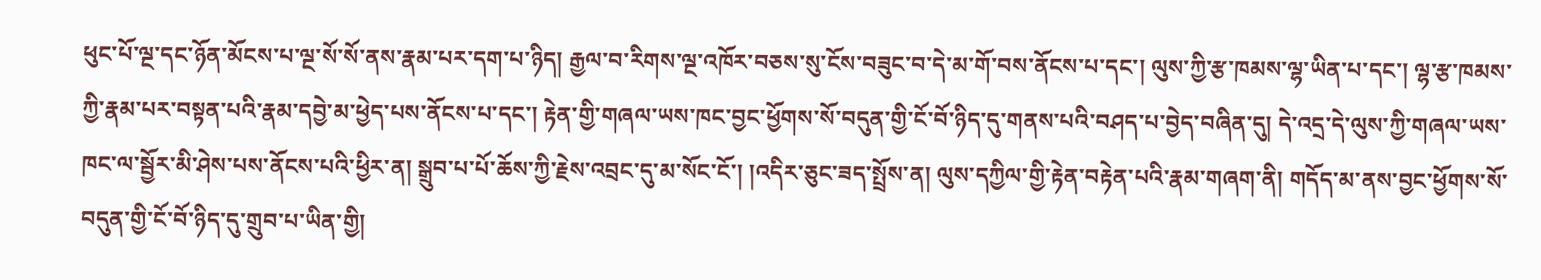ཕུང་པོ་ལྔ་དང་ཉོན་མོངས་པ་ལྔ་སོ་སོ་ནས་རྣམ་པར་དག་པ་ཉིད། རྒྱལ་བ་རིགས་ལྔ་འཁོར་བཅས་སུ་ངོས་བཟུང་བ་དེ་མ་གོ་བས་ནོངས་པ་དང་། ལུས་ཀྱི་རྩ་ཁམས་ལྷ་ཡིན་པ་དང་། ལྷ་རྩ་ཁམས་ཀྱི་རྣམ་པར་བསྟན་པའི་རྣམ་དབྱེ་མ་ཕྱེད་པས་ནོངས་པ་དང་། རྟེན་གྱི་གཞལ་ཡས་ཁང་བྱང་ཕྱོགས་སོ་བདུན་གྱི་ངོ་བོ་ཉིད་དུ་གནས་པའི་བཤད་པ་བྱེད་བཞིན་དུ། དེ་འདྲ་དེ་ལུས་ཀྱི་གཞལ་ཡས་ཁང་ལ་སྦྱོར་མི་ཤེས་པས་ནོངས་པའི་ཕྱིར་ན། སྒྲུབ་པ་པོ་ཆོས་ཀྱི་རྗེས་འབྲང་དུ་མ་སོང་ངོ་། །འདིར་ཅུང་ཟད་སྤྲོས་ན། ལུས་དཀྱིལ་གྱི་རྟེན་བརྟེན་པའི་རྣམ་གཞག་ནི། གདོད་མ་ནས་བྱང་ཕྱོགས་སོ་བདུན་གྱི་ངོ་བོ་ཉིད་དུ་གྲུབ་པ་ཡིན་གྱི།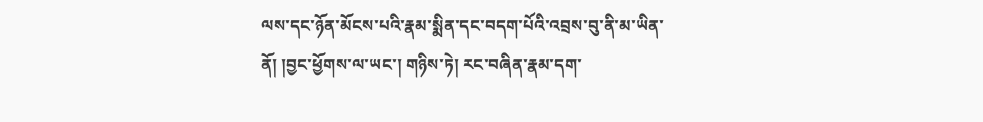ལས་དང་ཉོན་མོངས་པའི་རྣམ་སྨིན་དང་བདག་པོའི་འབྲས་བུ་ནི་མ་ཡིན་ནོ། །བྱང་ཕྱོགས་ལ་ཡང་། གཉིས་ཏེ། རང་བཞིན་རྣམ་དག་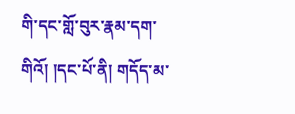གི་དང་གློ་བུར་རྣམ་དག་གིའོ། །དང་པོ་ནི། གདོད་མ་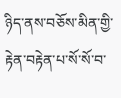ཉིད་ནས་བཅོས་མིན་གྱི་རྟེན་བརྟེན་པ་སོ་སོ་བ་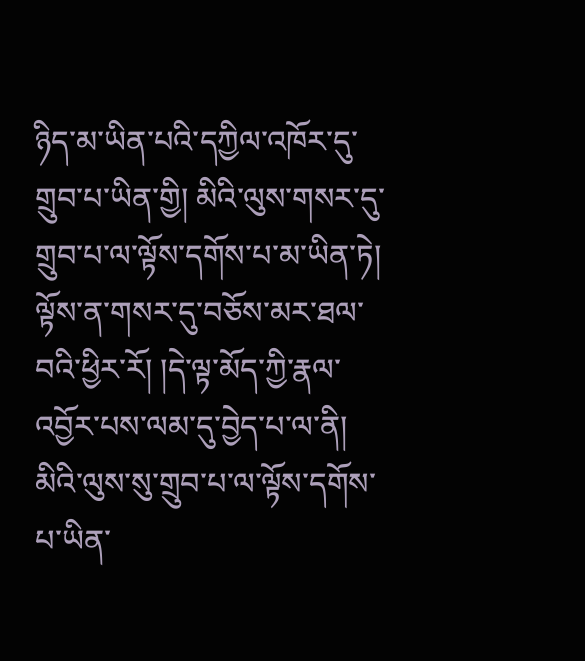ཉིད་མ་ཡིན་པའི་དཀྱིལ་འཁོར་དུ་གྲུབ་པ་ཡིན་གྱི། མིའི་ལུས་གསར་དུ་གྲུབ་པ་ལ་ལྟོས་དགོས་པ་མ་ཡིན་ཏེ། ལྟོས་ན་གསར་དུ་བཅོས་མར་ཐལ་བའི་ཕྱིར་རོ། །དེ་ལྟ་མོད་ཀྱི་རྣལ་འབྱོར་པས་ལམ་དུ་བྱེད་པ་ལ་ནི། མིའི་ལུས་སུ་གྲུབ་པ་ལ་ལྟོས་དགོས་པ་ཡིན་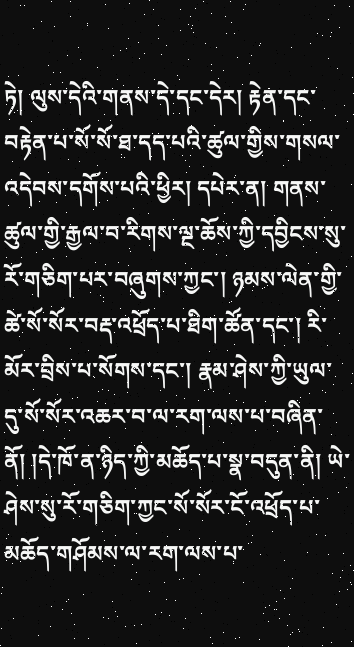ཏེ། ལུས་དེའི་གནས་དེ་དང་དེར། རྟེན་དང་བརྟེན་པ་སོ་སོ་ཐ་དད་པའི་ཚུལ་གྱིས་གསལ་འདེབས་དགོས་པའི་ཕྱིར། དཔེར་ན། གནས་ཚུལ་གྱི་རྒྱལ་བ་རིགས་ལྔ་ཆོས་ཀྱི་དབྱིངས་སུ་རོ་གཅིག་པར་བཞུགས་ཀྱང་། ཉམས་ལེན་གྱི་ཚེ་སོ་སོར་བརྡ་འཕྲོད་པ་ཐིག་ཚོན་དང་། རི་མོར་བྲིས་པ་སོགས་དང་། རྣམ་ཤེས་ཀྱི་ཡུལ་དུ་སོ་སོར་འཆར་བ་ལ་རག་ལས་པ་བཞིན་ནོ། །དེ་ཁོ་ན་ཉིད་ཀྱི་མཆོད་པ་སྣ་བདུན་ནི། ཡེ་ཤེས་སུ་རོ་གཅིག་ཀྱང་སོ་སོར་ངོ་འཕྲོད་པ་མཆོད་གཤོམས་ལ་རག་ལས་པ་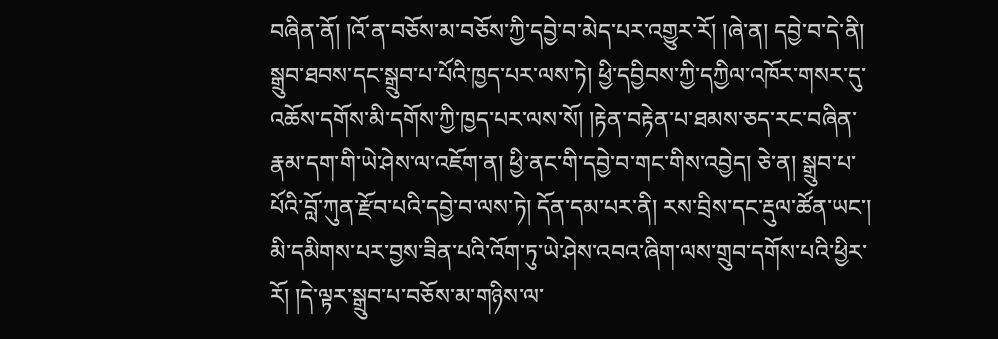བཞིན་ནོ། །འོ་ན་བཅོས་མ་བཅོས་ཀྱི་དབྱེ་བ་མེད་པར་འགྱུར་རོ། །ཞེ་ན། དབྱེ་བ་དེ་ནི། སྒྲུབ་ཐབས་དང་སྒྲུབ་པ་པོའི་ཁྱད་པར་ལས་ཏེ། ཕྱི་དབྱིབས་ཀྱི་དཀྱིལ་འཁོར་གསར་དུ་འཆོས་དགོས་མི་དགོས་ཀྱི་ཁྱད་པར་ལས་སོ། །རྟེན་བརྟེན་པ་ཐམས་ཅད་རང་བཞིན་རྣམ་དག་གི་ཡེ་ཤེས་ལ་འཇོག་ན། ཕྱི་ནང་གི་དབྱེ་བ་གང་གིས་འབྱེད། ཅེ་ན། སྒྲུབ་པ་པོའི་བློ་ཀུན་རྫོབ་པའི་དབྱེ་བ་ལས་ཏེ། དོན་དམ་པར་ནི། རས་བྲིས་དང་རྡུལ་ཚོན་ཡང་། མི་དམིགས་པར་བྱས་ཟིན་པའི་འོག་ཏུ་ཡེ་ཤེས་འབའ་ཞིག་ལས་གྲུབ་དགོས་པའི་ཕྱིར་རོ། །དེ་ལྟར་སྒྲུབ་པ་བཅོས་མ་གཉིས་ལ་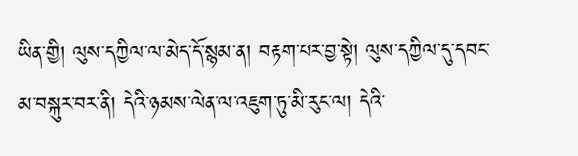ཡིན་གྱི། ལུས་དཀྱིལ་ལ་མེད་དོ་སྙམ་ན། བརྟག་པར་བྱ་སྟེ། ལུས་དཀྱིལ་དུ་དབང་མ་བསྐུར་བར་ནི། དེའི་ཉམས་ལེན་ལ་འཇུག་ཏུ་མི་རུང་ལ། དེའི་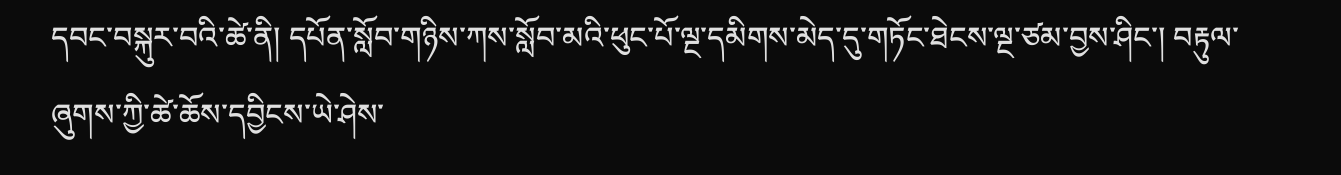དབང་བསྐུར་བའི་ཚེ་ནི། དཔོན་སློབ་གཉིས་ཀས་སློབ་མའི་ཕུང་པོ་ལྔ་དམིགས་མེད་དུ་གཏོང་ཐེངས་ལྔ་ཙམ་བྱས་ཤིང་། བརྟུལ་ཞུགས་ཀྱི་ཚེ་ཆོས་དབྱིངས་ཡེ་ཤེས་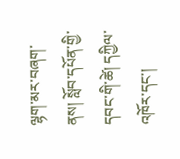ལྷག་མར་བཞག་ནས། སློབ་དཔོན་གྱི་དབང་གི་ཚེ། དཀྱིལ་འཁོར་དང་།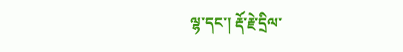ལྷ་དང་། རྡོ་རྗེ་དྲིལ་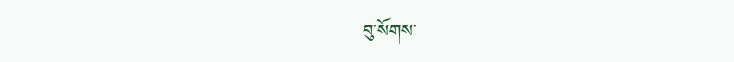བུ་སོགས་